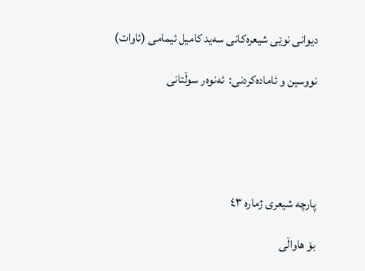دیوانی نوێی شیعره‌کانی سه‌ید کامیل ئیمامی (ئاوات)

نووسین و ئاماده‌کردنی:  ئه‌نوه‌ر سوڵتانی





پارچە شیعری ژماره‌ ٤٣

بۆ هاواڵی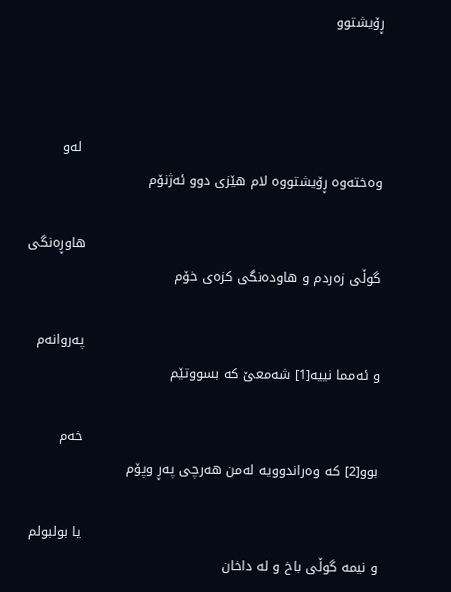ڕۆیشتوو



                                                                    له‌و وه‌خته‌وه‌ ڕۆیشتووه‌ لام هێزی دوو ئه‌ژنۆم

                                                                   هاوڕه‌نگی گوڵی زه‌ردم و هاوده‌نگی کزه‌ی خۆم

                                                                   په‌روانه‌م و ئه‌مما نییه‌[1] شه‌معێ که‌ بسووتێم

                                                                   خه‌م بوو[2] که‌ وه‌راندوویه‌ له‌من هه‌رچی په‌ڕ وپۆم

                                                                   یا بولبولم و نیمه‌ گوڵی باخ و له‌ داخان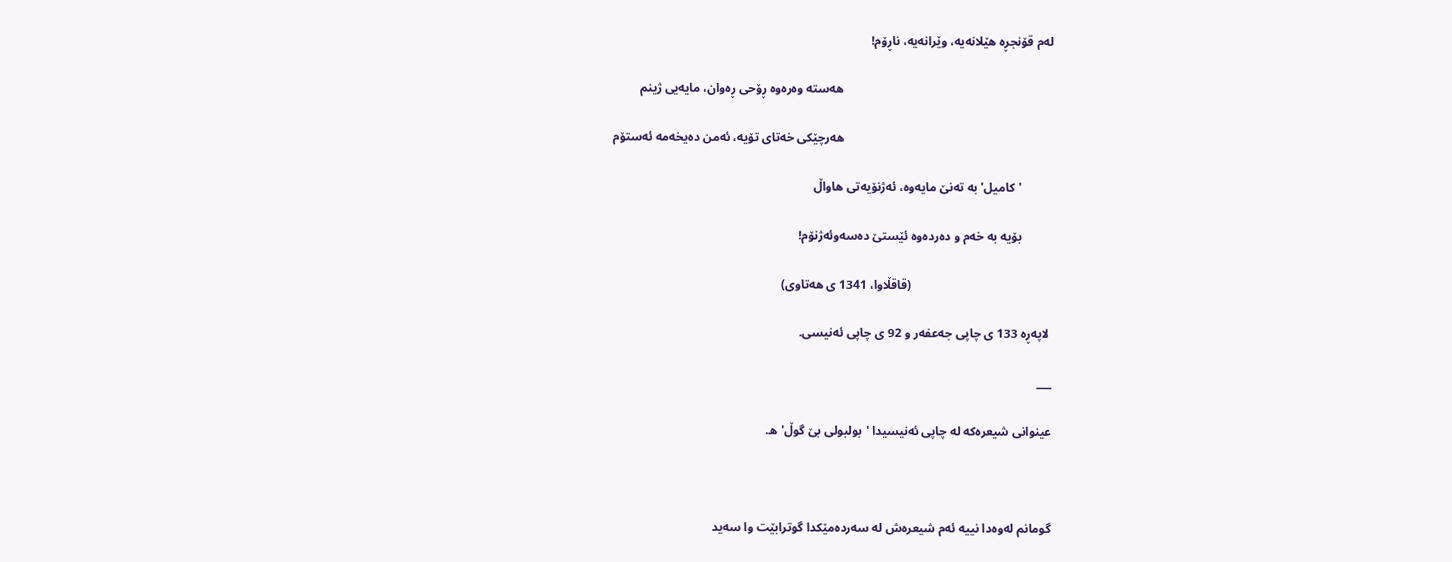له‌م قۆنجڕه‌ هێلانه‌یه‌، وێرانه‌یه‌، ناڕۆم!

                                                                   هه‌سته‌ وه‌ره‌وه‌ ڕۆحی ڕه‌وان، مایه‌یی ژینم

                                                                   هه‌رچێکی خه‌تای تۆیه‌، ئه‌من ده‌یخه‌مه‌ ئه‌ستۆم

          'کامیل' به‌ ته‌نێ مایه‌وه‌، ئه‌ژنۆیه‌تی هاواڵ‌

          بۆیه‌ به‌ خه‌م و ده‌رده‌وه‌ ئێستێ ده‌سه‌وئه‌ژنۆم!

                                             (قاقڵاوا، 1341 ی هه‌تاوی)

 لاپەڕە 133 ی چاپی جه‌عفه‌ر و 92 ی چاپی ئەنیسی.

___

عینوانی شیعره‌که‌ له‌ چاپی ئه‌نیسیدا 'بولبولی بێ گوڵ' ه‌.



گومانم له‌وه‌دا نییه‌ ئه‌م شیعره‌ش له‌ سه‌رده‌مێکدا گوترابێت وا سه‌ید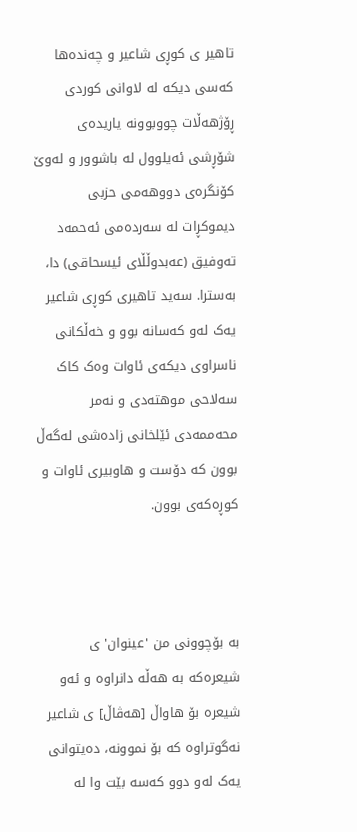تاهیر ی کوڕی شاعیر و چه‌نده‌ها که‌سی دیکه‌ له‌ لاوانی کوردی ڕۆژهه‌ڵات چووبوونه‌ یاریده‌ی شۆڕشی ئه‌یلوول له‌ باشوور و له‌وێ کۆنگره‌ی دووهه‌می حزبی دیموکڕات له‌ سه‌رده‌می ئه‌حمه‌د ته‌وفیق (عه‌بدوڵڵای ئیسحاقی) دا، به‌سترا. سه‌ید تاهیری کوڕی شاعیر یه‌ک له‌و که‌سانه‌ بوو و خه‌ڵکانی ناسراوی دیکه‌ی ئاوات وه‌ک کاک سه‌لاحی موهته‌دی و نه‌مر محه‌ممه‌دی ئێلخانی زاده‌شی له‌گه‌ڵ بوون که‌ دۆست و هاوبیری ئاوات و کوڕه‌که‌ی بوون.



به‌ بۆچوونی من 'عینوان' ی شیعره‌که‌ به‌ هه‌ڵه‌ دانراوه‌ و ئه‌و شیعره‌ بۆ هاواڵ [هه‌ڤاڵ] ی شاعیر نه‌گوتراوه‌ که‌ بۆ نموونه‌، ده‌یتوانی یه‌ک له‌و دوو که‌سه‌ بێت وا له‌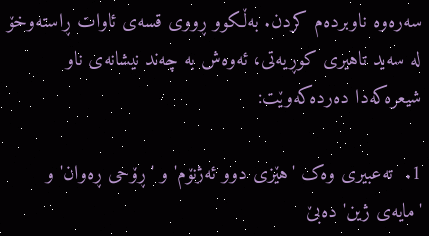سه‌ره‌وه‌ ناوبرده‌م کردن. به‌ڵکوو ڕووی قسه‌ی ئاوات ڕاسته‌وخۆ له‌ سه‌ید تاهیری کوڕیه‌تی، ئه‌وه‌ش به‌ چه‌ند نیشانه‌ی ناو شیعره‌که‌دا ده‌رده‌که‌وێت:

1.  ته‌عبیری وه‌ک 'هێزی دوو ئه‌ژنۆم' و 'ڕۆحی ڕه‌وان' و 'مایه‌ی ژین' ده‌بێ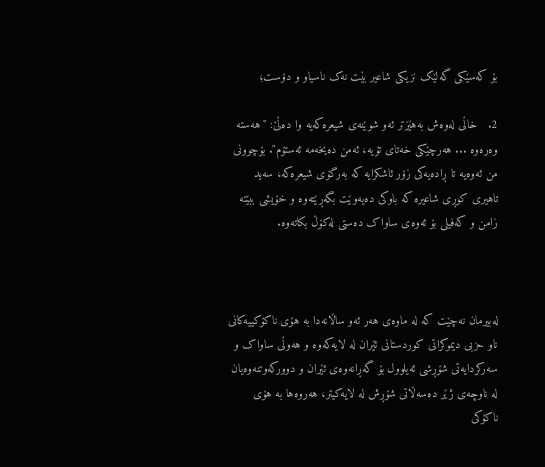بۆ که‌سێکی گه‌لێک نزیکی شاعیر بێت نه‌ک ناسیاو و دۆست؛

2.   خاڵی له‌وه‌ش به‌هێزتر ئه‌و شوێنه‌ی شیعره‌که‌یه‌ وا‌ ده‌ڵێ: "هه‌سته‌ وه‌ره‌وه ... هه‌رچێکی خه‌تای تۆیه‌، ئه‌من ده‌یخه‌مه‌ ئه‌ستۆم". بۆچوونی من ئه‌وه‌یه‌ تا ڕاده‌یه‌کی زۆر ئاشکرایه‌ که‌ به‌رگۆی شیعره‌که‌، سه‌ید تاهیری کوڕی شاعیره‌ که باوکی‌ ده‌یه‌وێت بگه‌ڕێته‌وه‌ و خۆیشی ببێته‌ زامن و که‌فیلی بۆ ئه‌وه‌ی ساواک ده‌ستی له‌کۆڵ بکاته‌وه‌.



له‌بیرمان نه‌چێت که‌ له‌ ماوه‌ی هه‌ر ئه‌و ساڵانه‌دا به‌ هۆی ناکۆکییه‌کانی ناو حزبی دیموکراتی کوردستانی ئێران له‌ لایه‌که‌وه‌ و هه‌وڵی ساواک و سه‌رکردایه‌تی شۆڕشی ئه‌یلوول بۆ گه‌ڕانه‌وه‌ی ئێران و دوورکه‌وتنه‌وه‌یان له‌ ناوچه‌ی ژێر ده‌سه‌ڵاتی شۆڕش له‌ لایه‌کیتر، هه‌روه‌ها به‌ هۆی ناکۆکی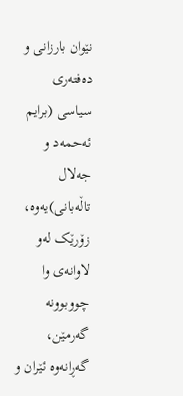نێوان بارزانی و ده‌فته‌ری سیاسی (برایم ئه‌حمه‌د و جه‌لال تاڵه‌بانی)یه‌وه‌، زۆرێک له‌و لاوانه‌ی وا چووبوونه‌ گه‌رمێن، گه‌ڕانه‌وه‌ ئێران و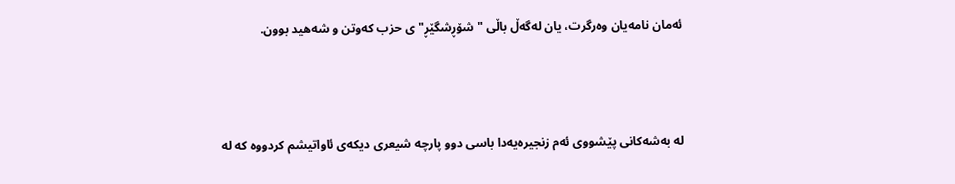ئه‌مان نامه‌یان وه‌رگرت، یان له‌گه‌ڵ باڵی "شۆڕشگێڕ" ی حزب که‌وتن و شه‌هید بوون.



له‌ به‌شه‌کانی پێشووی ئه‌م زنجیره‌یه‌دا باسی دوو پارچه‌‌ شیعری دیکه‌ی ئاواتیشم کردووه‌ که‌ له‌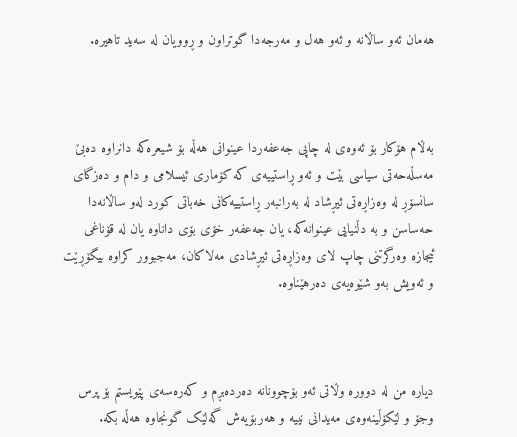هه‌مان ئه‌و ساڵانه‌ و ئه‌و هه‌ل و مه‌رجه‌دا گوتراون و ڕوویان له‌ سه‌ید تاهیره‌.



به‌ڵام هۆکار بۆ ئه‌وه‌ی له‌ چاپی جه‌عفه‌ردا عینوانی هه‌ڵه‌ بۆ شیعره‌که‌ دانراوه‌ ده‌بێ مه‌سڵه‌حه‌تی سیاسی بێت و ئه‌و ڕاستییه‌ی که‌ کۆماری ئیسلامی و دام و ده‌زگای سانسۆڕ له‌ وه‌زاڕه‌تی ئیڕشاد له‌ به‌رانبه‌ر ڕاستییه‌کانی خه‌باتی کورد له‌و ساڵانه‌دا حه‌ساسن و به‌ دڵنیایی عینوانه‌که‌، یان جه‌عفه‌ر خۆی بۆی داناوه‌ یان له‌ قۆناغی ئیجازه‌ وه‌رگرتنی چاپ لای وه‌زاڕه‌تی ئیڕشادی مه‌لاکان، مه‌جبوور کراوه‌ بیگۆڕێت و ئه‌ویش به‌و شێوه‌یه‌ی ده‌رهێناوه‌.



دیاره‌ من له‌ دووره‌ وڵاتی‌ ئه‌و بۆچوونانه‌ ده‌رده‌بڕم و که‌ره‌سه‌ی پێویستم بۆ پرس وجۆ و لێکۆڵینه‌وه‌ی مه‌یدانی نییه‌ و هه‌ربۆیه‌ش گه‌لێک گونجاوه‌ هه‌ڵه‌ بکه‌.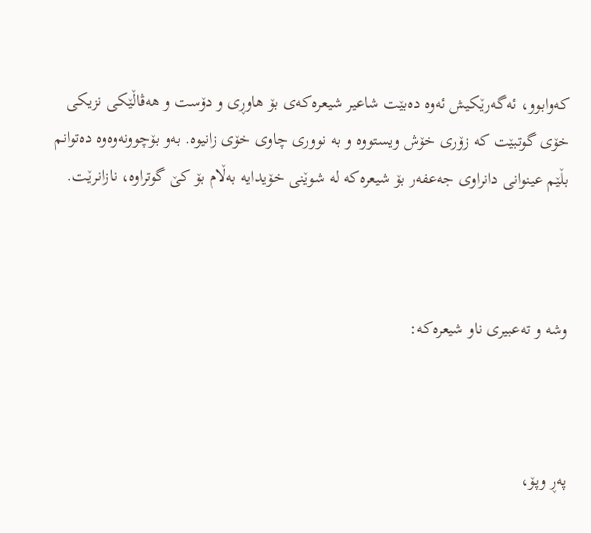که‌وابوو، ئه‌گه‌رێکیش ئه‌وه‌ ده‌بێت شاعیر شیعره‌که‌ی بۆ هاوڕی و دۆست و هه‌ڤاڵێکی نزیکی خۆی گوتبێت که‌ زۆری خۆش ویستووه‌ و به‌ نووری چاوی خۆی زانیوه‌. به‌و بۆچوونه‌وه‌وه‌ ده‌توانم بڵێم عینوانی دانراوی جه‌عفه‌ر بۆ شیعره‌که‌ له‌ شوێنی خۆیدایه‌ به‌ڵام بۆ کێ گوتراوه‌، نازانرێت.



وشه‌ و ته‌عبیری ناو شیعره‌که‌:



په‌ڕ وپۆ،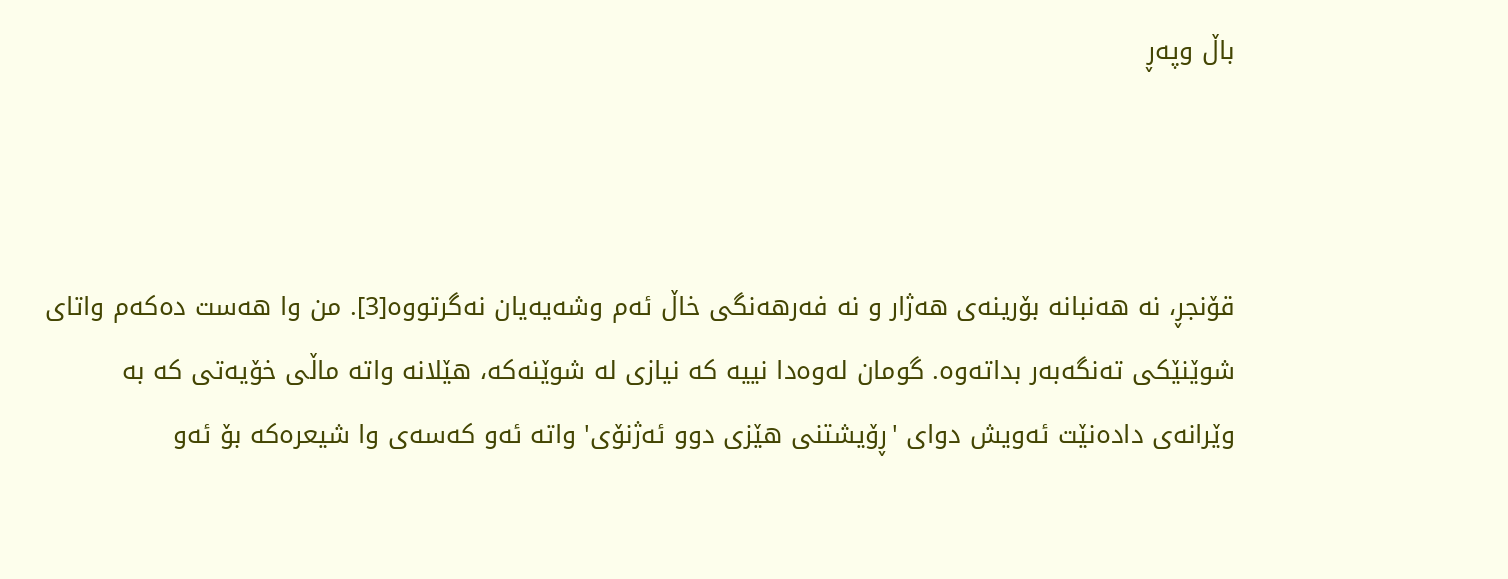باڵ وپه‌ڕ



قۆنجڕ، نه‌ هه‌نبانه‌ بۆرینه‌ی هه‌ژار و نه‌ فه‌رهه‌نگی خاڵ ئه‌م وشه‌یه‌یان نه‌گرتووه‌[3]. من وا هه‌ست ده‌که‌م واتای شوێنێکی ته‌نگه‌به‌ر بداته‌وه‌. گومان له‌وه‌دا نییه‌ که‌ نیازی له‌ شوێنه‌که‌، هێلانه‌ واته‌ ماڵی خۆیه‌تی که‌ به‌ وێرانه‌ی داده‌نێت ئه‌ویش دوای 'ڕۆیشتنی هێزی دوو ئه‌ژنۆی' واته‌ ئه‌و که‌سه‌ی وا شیعره‌که‌ بۆ ئه‌و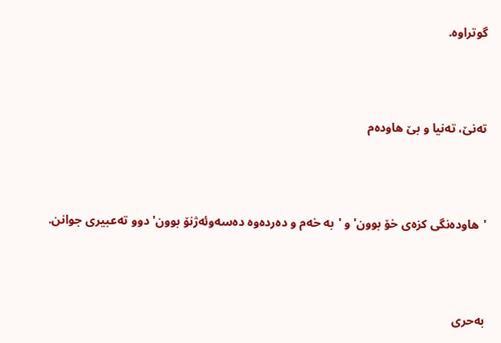گوتراوه‌.



ته‌نێ، ته‌نیا و بێ هاوده‌م



'هاوده‌نگی کزه‌ی خۆ بوون' و 'به‌ خه‌م و ده‌رده‌وه‌ ده‌سه‌وئه‌ژنۆ بوون' دوو ته‌عبیری جوانن.



به‌حری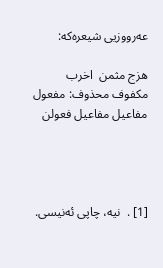عه‌رووزیی شیعره‌که‌:

هزج مثمن  اخرب مکفوف محذوف: مفعول مفاعیل مفاعیل فعولن




[1] .  نیه‌، چاپی ئه‌نیسی.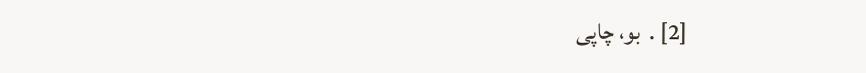[2] .  بو، چاپی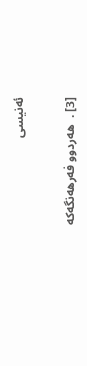ئه‌نیسی

[3] .  هه‌ردوو فه‌رهه‌نگه‌که‌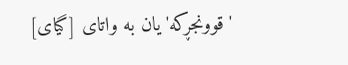'قوونجڕکه‌' یان به‌ واتای [گیای]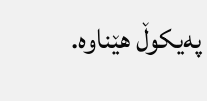په‌یکوڵ هێناوه‌.